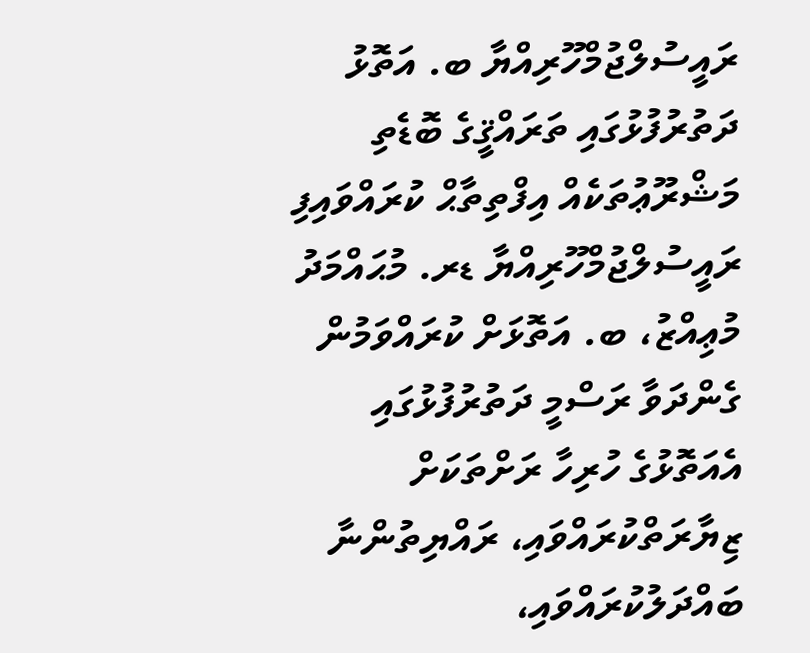ރައީސުލްޖުމްހޫރިއްޔާ ބ. އަތޮޅު ދަތުރުފުޅުގައި ތަރައްޤީގެ ބޮޑެތި މަޝްރޫޢުތަކެއް އިފްތިތާޙް ކުރައްވައިފި
ރައީސުލްޖުމްހޫރިއްޔާ ޑރ. މުޙައްމަދު މުޢިއްޒު، ބ. އަތޮޅަށް ކުރައްވަމުން ގެންދަވާ ރަސްމީ ދަތުރުފުޅުގައި އެއަތޮޅުގެ ހުރިހާ ރަށްތަކަށް ޒިޔާރަތްކުރައްވައި، ރައްޔިތުންނާ ބައްދަލުކުރައްވައި،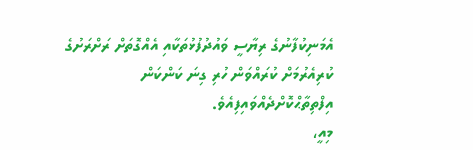އެމަނިކުފާނުގެ ރިޔާސީ ވައުދުފުޅުތަކާއި އެއްގޮތަށް ރަށްރަށުގެ ކުރިއެރުމަށް ކުރައްވަން ހުރި ގިނަ ކަންކަން އިފްތިތާޙްކޮށްދެއްވައިފިއެވެ.
މިއީ،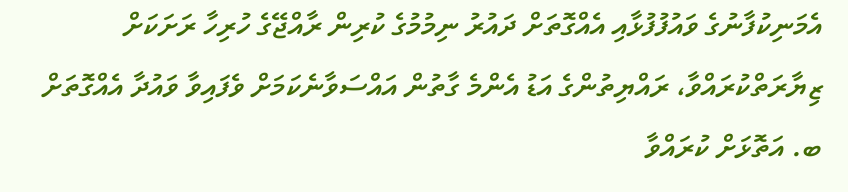އެމަނިކުފާނުގެ ވައުފުފުޅާއި އެއްގޮތަށް ދައުރު ނިމުމުގެ ކުރިން ރާއްޖޭގެ ހުރިހާ ރަށަކަށް ޒިޔާރަތްކުރައްވާ، ރައްޔިތުންގެ އަޑު އެންމެ ގާތުން އައްސަވާނެކަމަށް ވެފައިވާ ވައުދާ އެއްގޮތަށް ބ. އަތޮޅަށް ކުރައްވާ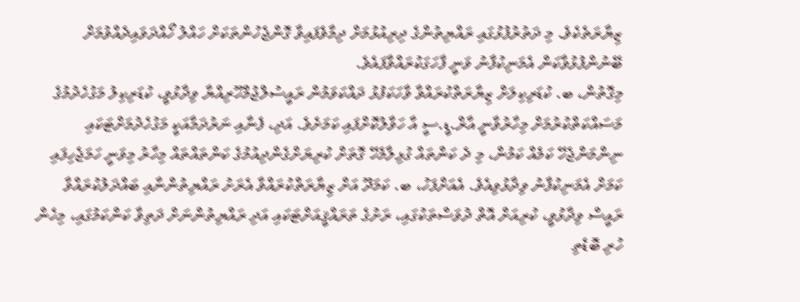ޒިޔާރަތެކެވެ. މި ދަތުރުފުޅުގައި ރައްޔިތުންގެ ދިރިއުޅުމަށް ދިމާވެފައިވާ ގޮންޖެހުންތަކަށް ހައްލު ހޯއްދަވައިދެއްވުމަށް ބޭނުންފުޅުވާކަން އެމަނިކުފާނު ވަނީ ފާހަގަކުރައްވާފައެވެ.
މިގޮތުން، ބ. ކުޑަރިކިލަށް ޒިޔާރަތްކުރައްވާ ވާހަކަފުޅު ދައްކަވަމުން ރައީސުލްޖުމްހޫރިއްޔާ ވިދާޅުވީ، ކުޑަރިކިލު މަގުހެދުމުގެ މަސައްކަތްކުރުމަށް މިހާރުވާނީ އާރް.ޑީ.ސީ އާ ހަވާލުކޮށްފައި ކަމަށެވެ. އަދި، ފެނާއި ނަރުދަމާއަކީ މަގުހެދުމަށްޓަކައި ނިންމަންޖެހޭ ކަމެއް ކަމުން، މި ދެ ކަންތައް ގުޅިލާމެހޭ ގޮތަށް ކުރިޔަށްގެންދިއުމުގެ ކަންތައްތައް މިހާރު މިވަނީ ހަމަޖެހިފައި ކަމަށް އެމަނިކުފާނު ވިދާޅުވިއެވެ. އެއަށްފަހު، ބ. ކަމަދޫ އަށް ޒިޔާރަތްކުރައްވާ އެރަށު ރައްޔިތުންނާއި ބައްދަލުކުރައްވާ ރައީސް ވިދާޅުވީ، ކުރިއަށް އޮތް ދުވަސްތަކުގައި، ރަށުގެ ތަރައްޤީއަށްޓަކައި އަދި ރައްޔިތުންނަށް ދަތިވާ ކަންކަމުގައި، މިހެން ހުރި ބޮޑެތި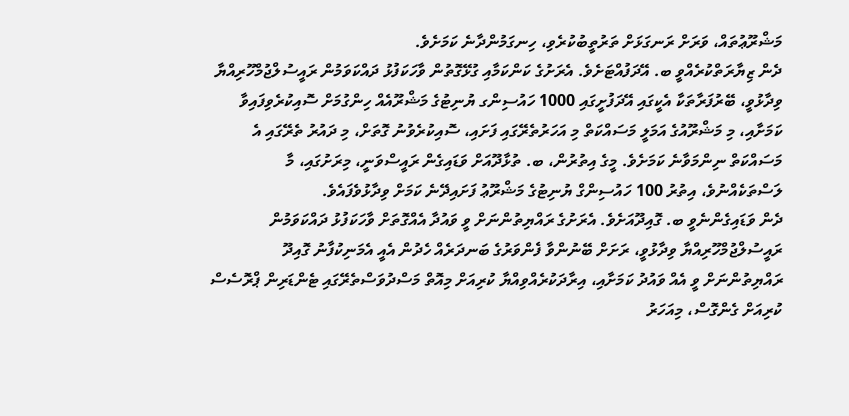މަޝްރޫޢުތައް، ވަރަށް ރަނގަޅަށް ތަރުތީބުކުރެވި، ހިނގަމުންދާނެ ކަމަށެވެ.
ދެން ޒިޔާރަތްކުރެއްވީ ބ. އޭދަފުއްޓަށެވެ. އެރަށުގެ ކަންކަމާއި ގުޅޭގޮތުން ވާހަކަފުޅު ދައްކަވަމުން ރައީސުލްޖުމްހޫރިއްޔާ ވިދާޅުވީ، ބޭރުފަރާތަކާ އެކީގައި އޭދަފުށީގައި 1000 ހައުސިންގ ޔުނިޓުގެ މަޝްރޫއެއް ހިންގުމަށް ސޮއިކުރެވިފައިވާ ކަމަށާއި، މި މަޝްރޫއުގެ އަމަލީ މަސައްކަތް މި އަހަރުތެރޭގައި ފަށައި، ސޮއިކުރެވުނު ގޮތަށް، މި ދައުރު ތެރޭގައި އެ މަސައްކަތް ނިންމަވާނެ ކަމަށެވެ. މީގެ އިތުރުން، ބ. ތުޅާދޫއަށް ވަޑައިގެން ރައީސްވަނީ، މިރަށުގައި، މާ ލަސްތަކެއްނުވެ، އިތުރު 100 ހައުސިންގް ޔުނިޓުގެ މަޝްރޫޢު ފަށައިދޭނެ ކަމަށް ވިދާޅުވެފައެވެ.
ދެން ވަޑައިގެންނެވީ ބ. ގޮއިދޫއަށެވެ. އެރަށުގެ ރައްޔިތުންނަށް ވީ ވައުދާ އެއްގޮތަށް ވާހަކަފުޅު ދައްކަވަމުން ރައީސުލްޖުމްހޫރިއްޔާ ވިދާޅުވީ، ރަށަށް ބޭނުންވާ ފެންވަރުގެ ބަނދަރެއް ހެދުން އެއީ އެމަނިކުފާނު ގޮއިދޫ ރައްޔިތުންނަށް ވީ އެއް ވައުދު ކަމަށާއި، އިރާދަކުރެއްވިއްޔާ ކުރިއަށް މިއޮތް މަސްދުވަސްތެރޭގައި ޓެންޑަރިން ޕްރޮސެސް ކުރިއަށް ގެންގޮސް، މިއަހަރު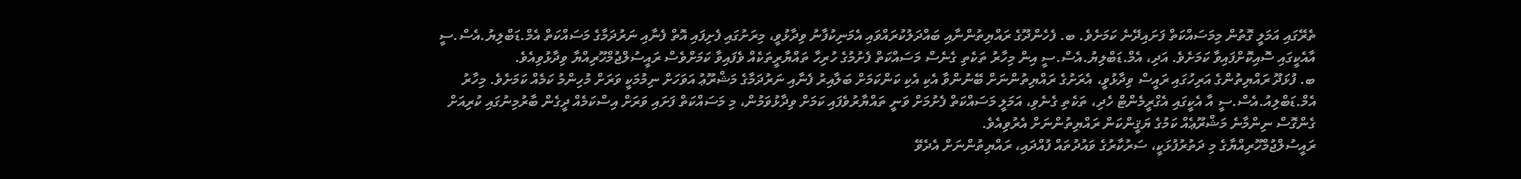ތެރޭގައި އަމަލީ ގޮތުން މިމަސައްކަތް ފަށައިދޭނެ ކަމަށެވެ. ބ. ފެހެންދޫގެ ރައްޔިތުންނާއި ބައްދަލުކުރައްވައި އެމަނިކުފާނު ވިދާޅުވީ، މިރަށުގައި ފެށިފައި އޮތް ފެނާއި ނަރުދަމާގެ މަސައްކަތް އެމް.ޑަބްލިޔު.އެސް.ސީ އާއެކީގައި ސޮއިކޮށްފައިވާ ކަމަށެވެ. އަދި، އެމް.ޑަބްލިޔު.އެސް.ސީ އިން މިހާރު ތަކެތި ގެނެސް މަސައްކަތް ފެށުމުގެ ހުރިހާ ތައްޔާރީތަކެއް ވެފައިވާ ކަމަށްވެސް ރައީސުލްޖުމްހޫރިއްޔާ ވިދާޅުވިއެވެ.
ބ. ފުޅަދޫ ރައްޔިތުންގެ އަރިހުގައި ރައީސް ވިދާޅުވީ، އެރަށުގެ ރައްޔިތުންނަށް ބޭނުންވާ އެކި އެކި ކަންކަމަށް ބަލާއިރު ފެނާއި ނަރުދަމާގެ މަޝްރޫޢު އަވަހަށް ނިމުމަކީ ވަރަށް މުހިންމު ކަމެއް ކަމަށެވެ. މިހާރު އެމް.ޑަބްލިއު.އެސް.ސީ އާ އެކީގައި އެގްރީމެންޓް ހެދި، ތަކެތި ގެނެވި، އަމަލީ މަސައްކަތް ފެށުމަށް ވަނީ ތައްޔާރުވެފައި ކަމަށް ވިދާޅުވަމުން، މި މަސައްކަތް ފަށައި ވަރަށް އިސްކަމެއް ދީގެން ބާރުމިނުގައި ކުރިއަށް ގެންގޮސް ނިންމާނެ މަޝްރޫޢެއް ކަމުގެ ޔަޤީންކަން ރައްޔިތުންނަށް އެރުވިއެވެ.
ރައީސުލްޖުމްހޫރިއްޔާގެ މި ދަތުރުފުޅަކީ، ސަރުކާރުގެ ވައުދުތައް ފުއްދައި، ރައްޔިތުންނަށް އެދެވޭ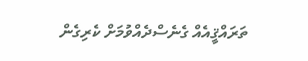ތަރައްޤީއެއް ގެނެސްދެއްވުމަށް ކެރިގެން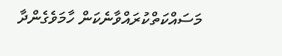މަސައްކަތްކުރައްވާނެކަން ހާމަވެގެންދާ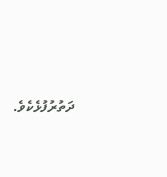ދަތުރުފުޅެކެވެ.